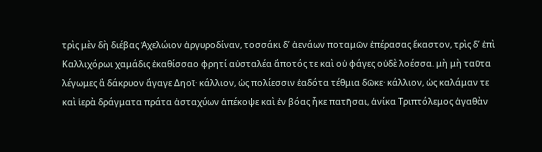τρὶς μὲν δὴ διέβας Ἀχελώιον ἀργυροδίναν, τοσσάκι δʼ ἀενάων ποταμῶν ἐπέρασας ἕκαστον, τρὶς δʼ ἐπὶ Καλλιχόρωι χαμάδις ἐκαθίσσαο φρητί αὐσταλέα ἄποτός τε καὶ οὐ φάγες οὐδὲ λοέσσα. μὴ μὴ ταῦτα λέγωμες ἃ δάκρυον ἄγαγε Δηοῖ· κάλλιον, ὡς πολίεσσιν ἑαδότα τέθμια δῶκε· κάλλιον, ὡς καλάμαν τε καὶ ἱερὰ δράγματα πράτα ἀσταχύων ἀπέκοψε καὶ ἐν βόας ἧκε πατῆσαι, ἁνίκα Τριπτόλεμος ἀγαθὰν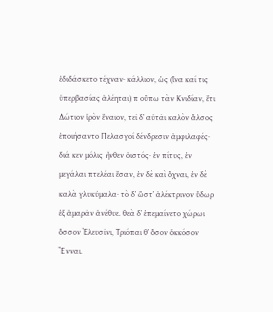ἐδιδάσκετο τέχναν· κάλλιον, ὡς (ἵνα καί τις ὑπερβασίας ἀλέηται) π οὔπω τὰν Κνιδίαν, ἔτι Δώτιον ἱρὸν ἔναιον, τεῖ δʼ αὐτᾶι καλὸν ἄλσος ἐποιήσαντο Πελασγοί δένδρεσιν ἀμφιλαφές· διά κεν μόλις ἦνθεν ὀιστός· ἐν πίτυς, ἐν μεγάλαι πτελέαι ἔσαν, ἐν δὲ καὶ ὄχναι, ἐν δὲ καλὰ γλυκύμαλα· τὸ δʼ ὥστʼ ἀλέκτρινον ὕδωρ ἐξ ἀμαρᾶν ἀνέθυε. θεὰ δʼ ἐπεμαίνετο χώρωι ὅσσον Ἐλευσῖνι, Τριόπαι θʼ ὅσον ὁκκόσον Ἔνναι.